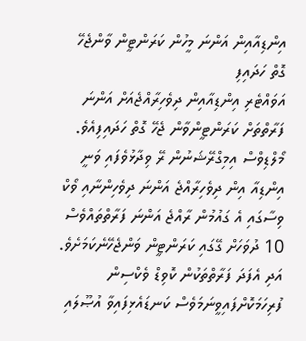އިންޑިއާއިން އަންނަ މީހުން ކަރަންޓީން ވާންޖެހޭ ގޮތް ހަދައިފި
އަވައްޓެރި އިންޑިއާއިން ދިވެހިރާއްޖެއަށް އަންނަ ފަރާތްތަށް ކަރަންޓީންވާން ޖެހޭ ގޮތް ހަދައިފިއެވެ.
މޯލްޑިވްސް އިމިގްރޭޝަނުން ރޭ ވިދާޅުވެފައި ވަނީ އިންޑިއާ އިން ދިވެހިރާއްޖެ އަންނަ ދިވެހިންނާއި ވޯކް ވިސާގައި އެ ގައުމުން ރާއްޖެ އަންނަ ފަރާތްތައްވެސް 10 ދުވަހަށް ގޭގައި ކަރަންޓީން ވަންޖެހޭނެކަމަށެވެ. އަދި އެފަދަ ފަރާތްތަކުން ކޮވިޑް ވެކްސިން ފުރިހަމަކޮށްފައިވީނަމަވެސް ކަނޑައެޅިފައިވާ އުޞޫލައި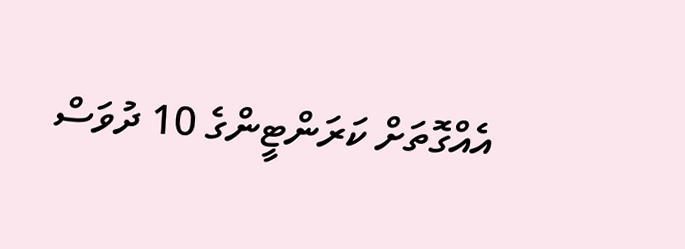އެއްގޮތަށް ކަރަންޓީންގެ 10 ދުވަސް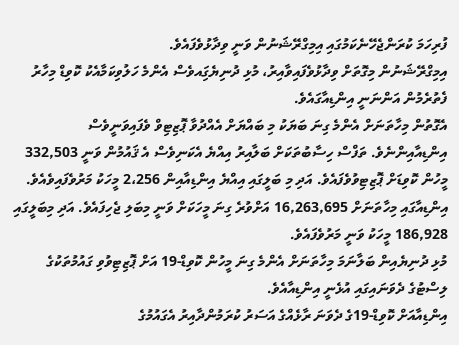ފުރިހަމަ ކުރަންޖެހޭނެކަމުގައި އިމިގްރޭޝަނުން ވަނީ ވިދާޅުވެފައެވެ.
އިމިގްރޭޝަނުން މިގޮތަށް ވިދާޅުވެފައިވާއިރު، މުޅި ދުނިޔެގަިއވެސް އެންމެ ހަލުވިކަމާއެކު ކޮވިޑް މިހާރު ފެތުރެމުން އަންނަނީ އިންޑިއާގައެވެ.
އެގޮތުން މިހާތަނަށް އެންމެ ގިނަ ބަޔަކު މި ބައްޔަށް އެއްދުވާ ޕޮޒިޓިވް ވެފައިވަނީވެސް އިންޑިއާއިންނެވެ. ތަފްސް ހިސާބުތަކަށް ބަލާއިރު އިއްޔެ އެކަނިވެސް އެ ޤައުމުން ވަނީ 332,503 މީހުން ކޮވިޑަށް ޕޮޒިޓިވުވެފައެވެ. އަދި މި ބަލީގައި އިއްޔެ އިންޑިއާއިން 2،256 މީހަކު މަރުވެފައިވެއެވެ.
އިންޑިއާގައި މިހާތަނަށް 16,263,695 އަށްވުރެ ގިނަ މީހަކަށް ވަނީ މިބަލި ޖެހިފައެވެ. އަދި މިބަލީގައި 186,928 މީހަކު ވަނީ މަރުވެފައެވެ.
މުޅި ދުނިޔެއިން ބަލާނަމަ މިހާތަނަށް އެންމެ ގިނަ މީހުން ކޮވިޑް-19 އަށް ޕޮޒިޓިވުވި ގައުމުތަކުގެ ލިސްޓުގެ ދެވަނައިގައި އުޅެނީ އިންޑިއާއެވެ.
އިންޑިއާއަށް ކޮވިޑް-19ގެ ދެވަނަ ރާޅެއްގެ އަސަރު ކުރަމުންދާއިރު އެގައުމުގެ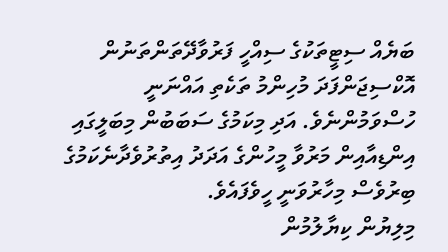ބަޔެއް ސިޓީތަކުގެ ސިއްހީ ފަރުވާދޭތަންތަނުން އޮކްސިޖަންފަދަ މުހިންމު ތަކެތި އައްނަނީ ހުސްވަމުންނެވެ. އަދި މިކަމުގެ ސަބަބުން މިބަލީގައި އިންޑިއާއިން މަރުވާ މީހުންގެ އަދަދު އިތުރުވެދާނެކަމުގެ ބިރުވެސް މިހާރުވަނީ ހީވެފައެވެ.
މިލިޔުން ކިޔާލުމުން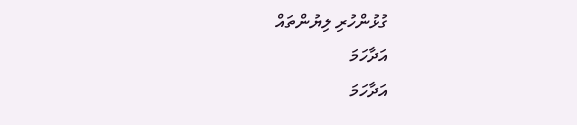ގުޅުންހުރި ލިޔުންތައް
އަދާހަމަ
އަދާހަމަ